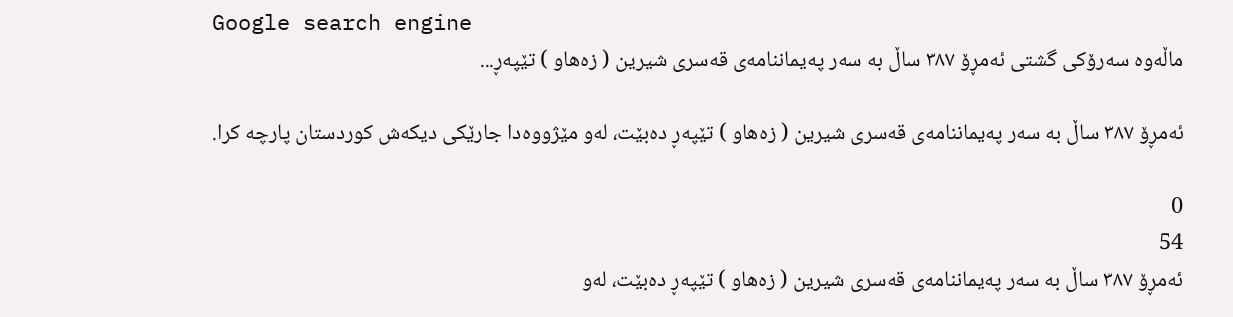Google search engine
ماڵەوە سەرۆکی گشتی ئەمڕۆ ٣٨٧ ساڵ بە سەر پەیماننامەی قەسری شیرین ( زەهاو ) تێپەڕ...

ئەمڕۆ ٣٨٧ ساڵ بە سەر پەیماننامەی قەسری شیرین ( زەهاو ) تێپەڕ دەبێت، لەو مێژووەدا جارێکی دیکەش کوردستان پارچە کرا.

0
54
ئەمڕۆ ٣٨٧ ساڵ بە سەر پەیماننامەی قەسری شیرین ( زەهاو ) تێپەڕ دەبێت، لەو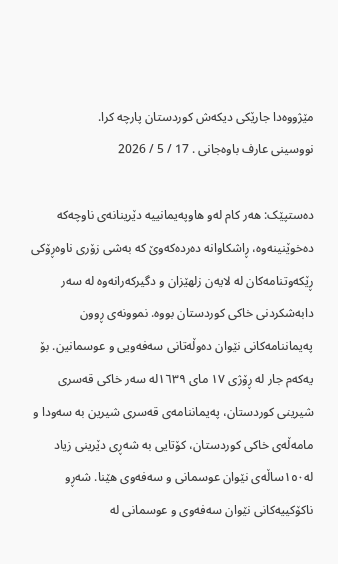مێژووەدا جارێکی دیکەش کوردستان پارچە کرا.
نووسینی عارف باوەجانی . 17 / 5 / 2026

دەستپێک: هەر کام لەو هاوپەیمانییە دێرینانەی ناوچەکە دەخوێنینەوە، ڕاشکاوانە دەردەکەوێ کە بەشی زۆری ناوەڕۆکی ڕێکەوتنامەکان لە لایەن زلهێزان و دگیرکەرانەوە لە سەر دابەشکردنی خاکی کوردستان بووە. نموونەی ڕوون پەیماننامەکانی نێوان دەوڵەتانی سەفەویی و عوسمانین. بۆ یەکەم جار لە ڕۆژی ١٧ مای ١٦٣٩لە سەر خاکی قەسری شیرینی کوردستان، پەیماننامەی قەسری شیرین بە سەودا و مامەڵەی خاکی کوردستان، کۆتایی بە شەڕی دێرینی زیاد لە١٥٠ساڵەی نێوان عوسمانی و سەفەوی هێنا. شەڕو ناکۆکییەکانی نێوان سەفەوی و عوسمانی لە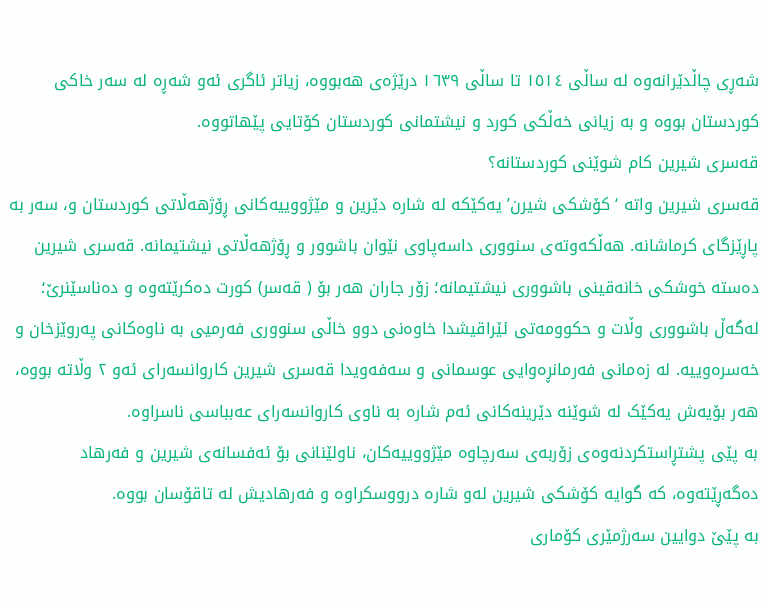شەڕی چاڵدێرانەوە لە ساڵی ١٥١٤ تا ساڵی ١٦٣٩ درێژەی هەبووە، زیاتر ئاگری ئەو شەڕە لە سەر خاکی کوردستان بووە و بە زیانی خەڵکی کورد و نیشتمانی کوردستان کۆتایی پێهاتووە.
قەسری شیرین کام شوێنی کوردستانە؟
قەسری شیرین واتە ‘ کۆشکی شیرن’ یەکێکە لە شارە دێرین و مێژووییەکانی ڕۆژهەڵاتی کوردستان و، سەر بە پاڕێزگای کرماشانە. هەڵکەوتەی سنووری داسەپاوی نێوان باشوور و ڕۆژهەڵاتی نیشتیمانە. قەسری شیرین دەستە خوشکی خانەقینی باشووری نیشتیمانە؛ زۆر جاران هەر بۆ ( قەسر) کورت دەکرێتەوە و دەناسێنرێ؛ لەگەڵ باشووری وڵات و حکوومەتی ئێراقیشدا خاوەنی دوو خاڵی سنووری فەرمیی بە ناوەکانی پەروێزخان و خەسرەوییە. لە زەمانی فەرمانڕەوایی عوسمانی و سەفەویدا قەسری شیرین کاروانسەرای ئەو ٢ وڵاتە بووە، هەر بۆیەش یەکێک لە شوێنە دێرینەکانی ئەم شارە بە ناوی کاروانسەرای عەبباسی ناسراوە.
بە پێی پشتڕاستکردنەوەی زۆربەی سەرچاوە مێژووییەکان، ناولێنانی بۆ ئەفسانەی شیرین و فەرهاد دەگەڕێتەوە، کە گوایە کۆشکی شیرین لەو شارە درووسکراوە و فەرهادیش لە تاقۆسان بووە.
بە پێێ دوایین سەرژمێری کۆماری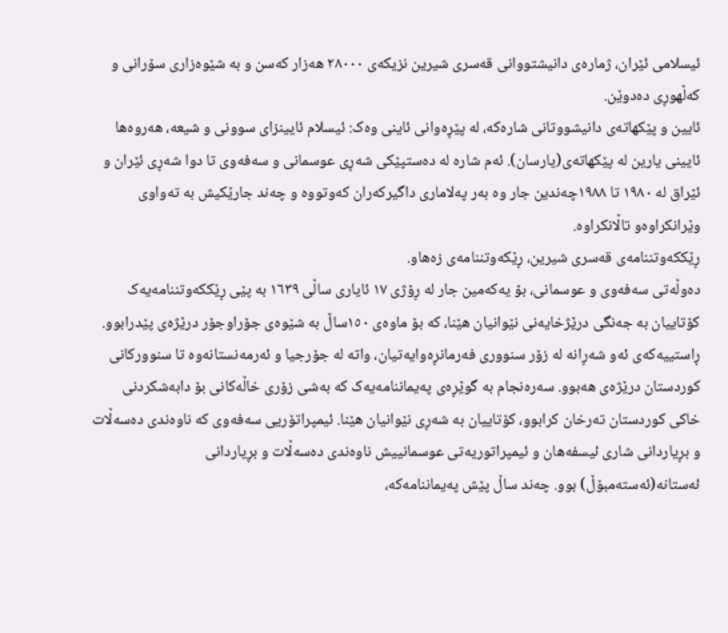ئیسلامی ئێران، ژمارەی دانیشتووانی قەسری شیرین نزیکەی ٢٨٠٠٠ هەزار کەسن و بە شێوەزاری سۆرانی و کەڵهوڕی دەدوێن.
ئایین و پێکهاتەی دانیشووتانی شارەکە، لە پێڕەوانی ئاینی وەک: ئیسلام ئایینزای سوونی و شیعە، هەروەها ئایینی یارین لە پێکهاتەی(یارسان). ئەم شارە لە دەستپێکی شەڕی عوسمانی و سەفەوی تا دوا شەڕی ئێران و ئێراق لە ١٩٨٠ تا ١٩٨٨چەندین جار وە بەر پەلاماری داگیرکەران کەوتووە و چەند جارێکیش بە تەواوی وێرانکراوەو تاڵانکراوە.
ڕێککەوتننامەی قەسری شیرین، ڕێکەوتننامەی زەهاو.
دەوڵەتی سەفەوی و عوسمانی، بۆ یەکەمین جار لە ڕۆژی ١٧ ئایاری ساڵی ١٦٣٩ بە پێی ڕێککەوتننامەیەک کۆتاییان بە جەنگی درێژخایەنی نێوانیان هێنا، کە بۆ ماوەی ١٥٠ساڵ بە شێوەی جۆراوجۆر درێژەی پێدرابوو. ڕاستییەکەی ئەو شەڕانە لە زۆر سنووری فەرمانڕەوایەتیان، واتە لە جۆرجیا و ئەرمەنستانەوە تا سنوورکانی کوردستان درێژەی هەبوو. سەرەنجام بە گوێڕەی پەیماننامەیەک کە بەشی زۆری خاڵەکانی بۆ دابەشکردنی خاکی کوردستان تەرخان کرابوو، کۆتاییان بە شەڕی نێوانیان هێنا. ئیمپراتۆریی سەفەوی کە ناوەندی دەسەڵات و بڕیاردانی شاری ئیسفەهان و ئیمپراتوریەتی عوسمانییش ناوەندی دەسەڵات و بڕیاردانی ئەستانە(ئەستەمبۆڵ) بوو. چەند ساڵ پێش پەیماننامەکە،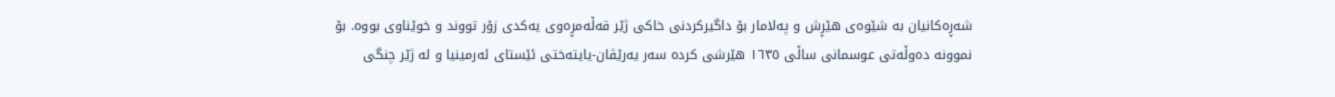شەڕەکانیان بە شێوەی هێڕش و پەلامار بۆ داگیرکردنی خاکی ژێر قەڵەمڕەوی یەکدی زۆر تووند و خوێناوی بووە. بۆ نموونە دەوڵەتی عوسمانی ساڵی ١٦٣٥ هێرشی کردە سەر یەرێڤان-یایتەختی ئێستای ئەرمینیا و لە ژێر چنگی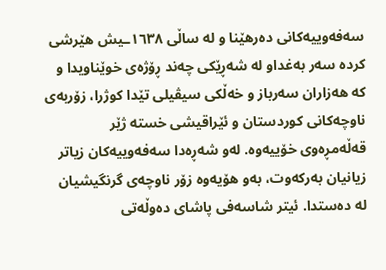سەفەوییەکانی دەرهێنا و لە ساڵی ١٦٣٨ـیش هێرشی کردە سەر بەغداو لە شەڕێکی چەند ڕۆژەی خوێناویدا و کە هەزاران سەرباز و خەڵکی سیڤیلی تێدا کوژرا، زۆربەی ناوچەکانی کوردستان و ئێراقیشی خستە ژێر قەڵەمڕەوی خۆییەوە. لەو شەڕەدا سەفەوییەکان زیاتر زیانیان بەرکەوت، بەو هۆیەوە زۆر ناوچەی گرنگیشیان لە دەستدا. ئیتر شاسەفی پاشای دەوڵەتی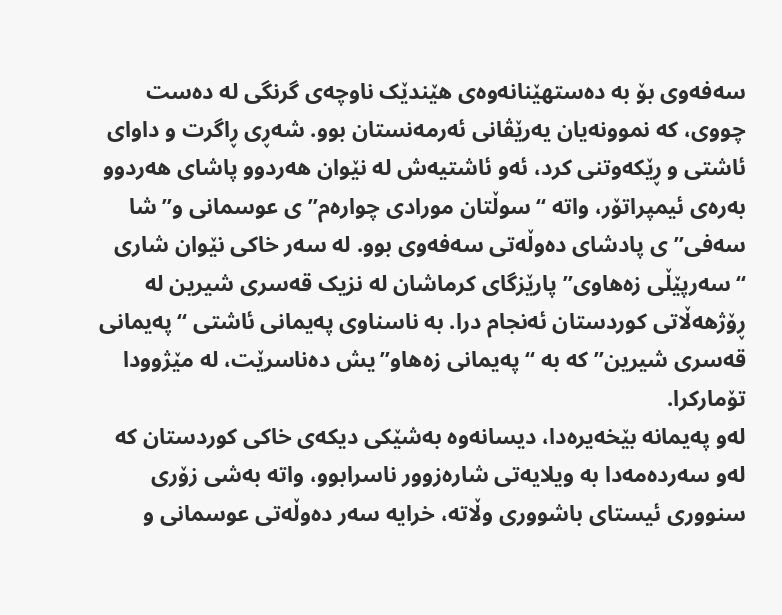سەفەوی بۆ بە دەستهێنانەوەی هێندێک ناوچەی گرنگی لە دەست چووی، کە نموونەیان یەرێڤانی ئەرمەنستان بوو. شەڕی ڕاگرت و داوای ئاشتی و ڕێکەوتنی کرد، ئەو ئاشتیەش لە نێوان هەردوو پاشای هەردوو بەرەی ئیمپراتۆر، واتە “سوڵتان مورادی چوارەم”ی عوسمانی و”شا سەفی”ی پادشای دەوڵەتی سەفەوی بوو. لە سەر خاکی نێوان شاری “سەرپێڵی زەهاوی” پارێزگای کرماشان لە نزیک قەسری شیرین لە ڕۆژهەڵاتی کوردستان ئەنجام درا. بە ناسناوی پەیمانی ئاشتی “پەیمانی قەسری شیرین” کە بە “پەیمانی زەهاو”یش دەناسرێت، لە مێژوودا تۆمارکرا.
لەو پەیمانە بێخەیرەدا، دیسانەوە بەشێکی دیکەی خاکی کوردستان کە لەو سەردەمەدا بە ویلایەتی شارەزوور ناسرابوو، واتە بەشی زۆری سنووری ئیستای باشووری وڵاتە، خرایە سەر دەوڵەتی عوسمانی و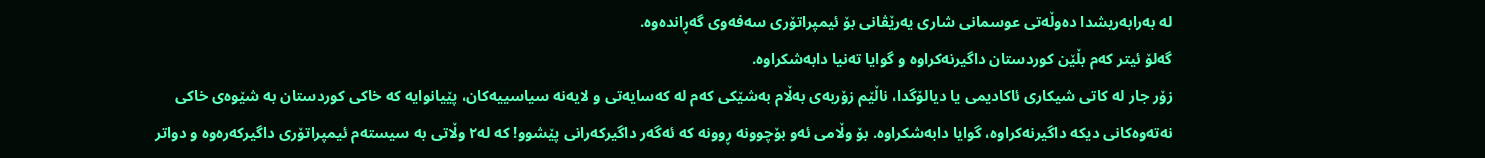لە بەرابەریشدا دەوڵەتی عوسمانی شاری یەرێڤانی بۆ ئیمپراتۆری سەفەوی گەڕاندەوە.
گەلۆ ئیتر کەم بڵێن کوردستان داگیرنەکراوە و گوایا تەنیا دابەشکراوە.
زۆر جار لە کاتی شیکاری ئاکادیمی یا دیالۆگدا، ناڵێم زۆربەی بەڵام بەشێکی کەم لە کەسایەتی و لایەنە سیاسییەکان، پێیانوایە کە خاکی کوردستان بە شێوەی خاکی نەتەوەکانی دیکە داگیرنەکراوە، گوایا دابەشکراوە. بۆ وڵامی ئەو بۆچوونە ڕوونە کە ئەگەر داگیرکەرانی پێشوو! کە لە٢ وڵاتی بە سیستەم ئیمپراتۆری داگیرکەرەوە و دواتر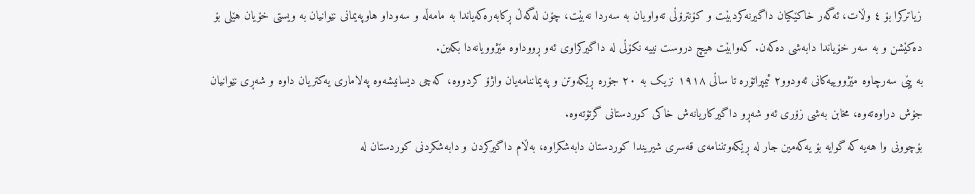زیاترکرا بۆ ٤ وڵات، ئەگەر خاکێکیان داگیرنەکردبێت و کۆنترۆڵی تەواویان بە سەردا نەبێت، چۆن لەگەڵ ڕکابەرەکەیاندا بە مامەڵە و سەوداو هاوپەیمانی نێوانیان بە ویستی خۆیان هێلی بۆ دەکێشن و بە سەر خۆیاندا دابەشی دەکەن. کەوابێت هیچ دروست نییە نکۆڵی لە داگیرکراوی ئەو ڕووداوە مێژوویانەدا بکەین.
بە پێی سەرچاوە مێژووییەکانی ئەودوو٢ ئیمپراتۆرە تا ساڵی ١٩١٨ نزیک بە ٢٠ جۆرە ڕێکەوتن و پەیماننامەیان واژۆ کردووە، کەچی دیسانیشەوە پەلاماری یەکتریان داوە و شەڕی نێوانیان جۆش دراوەتەوە، مخابن بەشی زۆری ئەو شەڕو داگیرکاریانەش خاکی کوردستانی گرتۆتەوە.
بۆچوونی وا هەیە کە گوایە بۆ یەکەمین جار لە ڕێکەوتننامەی قەسری شیریندا کوردستان دابەشکراوە، بەڵام داگیرکردن و دابەشکردنی کوردستان لە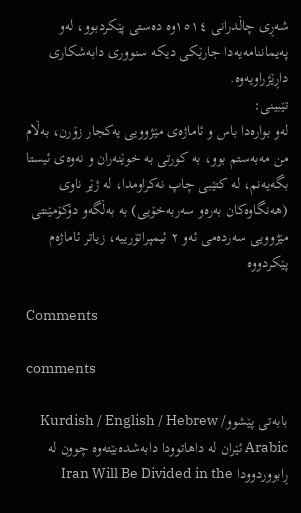شەڕی چاڵدرانی ١٥١٤وە دەستی پێکردبوو، لەو پەیماننامەیەدا جارێکی دیکە سنووری دابەشکاری داڕێژراویەوە.
تێبینی:
لەو بوارەدا باس و ئاماژەی مێژوویی یەکجار زۆرن، بەڵام من مەبەستم بوو، بە کورتی بە خوێنەران و نەوەی ئیستا بگەیەنم، لە کتێبی چاپ نەکراومدا، لە ژێر ناوی (هەنگاوەکان بەرەو سەربەخۆیی) بە بەڵگەو دۆکۆمێنتی مێژوویی سەردەمی ئەو ٢ ئیمپراتۆرییە، زیاتر ئاماژەم پێکردووە

Comments

comments

بابەتی پێشووKurdish / English / Hebrew / Arabic ئێران لە داهاتوودا دابەشدەبێتەوە چوون لە ڕابووردوودا Iran Will Be Divided in the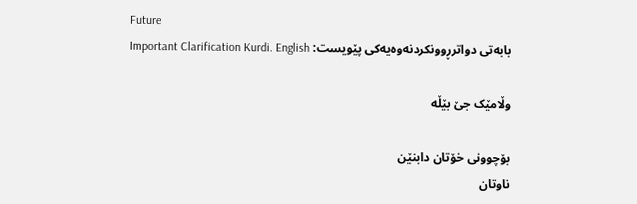Future
بابەتی دواترڕوونکردنەوەیەکی پێویست: Important Clarification Kurdi. English

وڵامێک جێ بێڵە

بۆچوونی خۆتان دابنێن
ناوتان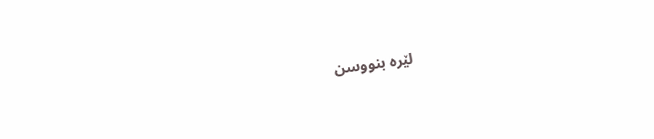لێرە بنووسن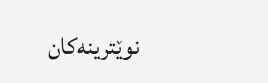نوێترینەکان